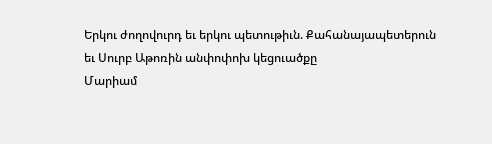Երկու ժողովուրդ եւ երկու պետութիւն. Քահանայապետերուն եւ Սուրբ Աթոռին անփոփոխ կեցուածքը
Մարիամ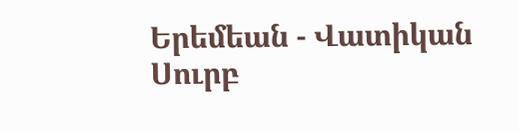Երեմեան - Վատիկան
Սուրբ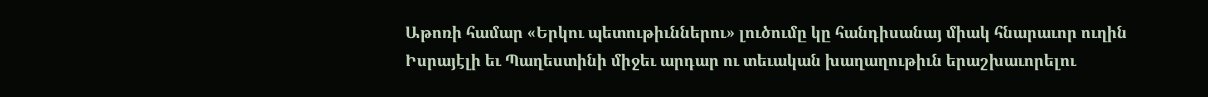Աթոռի համար «Երկու պետութիւններու» լուծումը կը հանդիսանայ միակ հնարաւոր ուղին Իսրայէլի եւ Պաղեստինի միջեւ արդար ու տեւական խաղաղութիւն երաշխաւորելու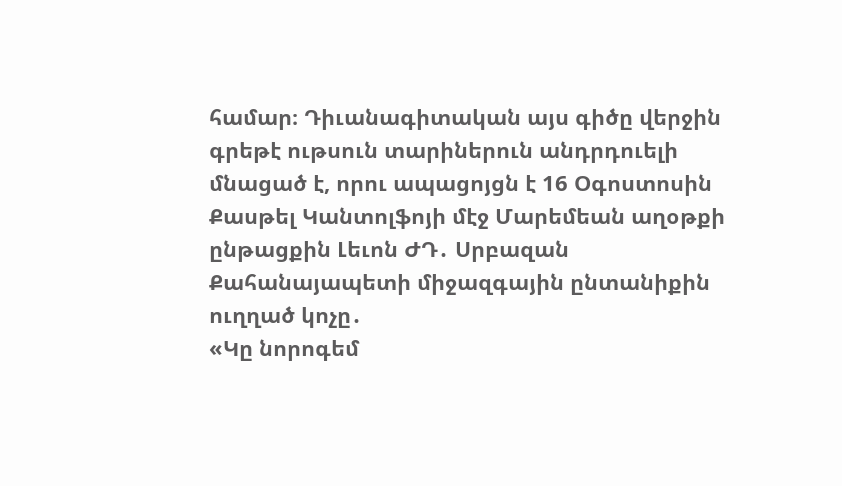համար։ Դիւանագիտական այս գիծը վերջին գրեթէ ութսուն տարիներուն անդրդուելի մնացած է, որու ապացոյցն է 16 Օգոստոսին Քասթել Կանտոլֆոյի մէջ Մարեմեան աղօթքի ընթացքին Լեւոն ԺԴ․ Սրբազան Քահանայապետի միջազգային ընտանիքին ուղղած կոչը․
«Կը նորոգեմ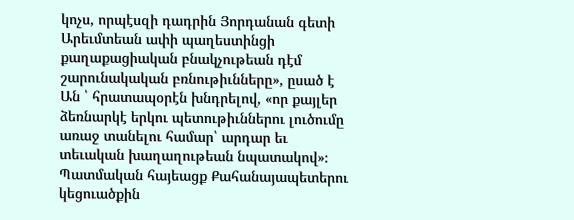կոչս, որպէսզի դադրին Յորդանան գետի Արեւմտեան ափի պաղեստինցի քաղաքացիական բնակչութեան դէմ շարունակական բռնութիւնները», ըսած է Ան ՝ հրատապօրէն խնդրելով, «որ քայլեր ձեռնարկէ երկու պետութիւններու լուծումը առաջ տանելու համար՝ արդար եւ տեւական խաղաղութեան նպատակով»։
Պատմական հայեացք Քահանայապետերու կեցուածքին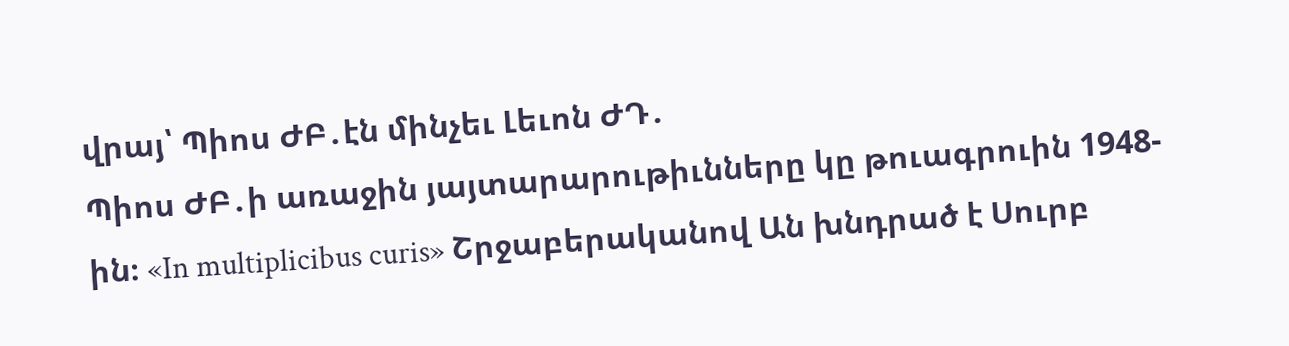վրայ՝ Պիոս ԺԲ․էն մինչեւ Լեւոն ԺԴ․
Պիոս ԺԲ․ի առաջին յայտարարութիւնները կը թուագրուին 1948-ին։ «In multiplicibus curis» Շրջաբերականով Ան խնդրած է Սուրբ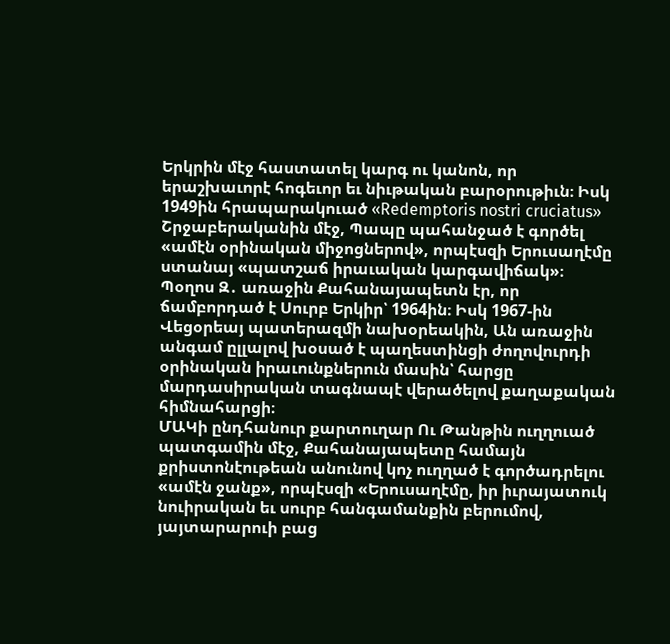Երկրին մէջ հաստատել կարգ ու կանոն, որ երաշխաւորէ հոգեւոր եւ նիւթական բարօրութիւն։ Իսկ 1949ին հրապարակուած «Redemptoris nostri cruciatus» Շրջաբերականին մէջ, Պապը պահանջած է գործել «ամէն օրինական միջոցներով», որպէսզի Երուսաղէմը ստանայ «պատշաճ իրաւական կարգավիճակ»։
Պօղոս Զ․ առաջին Քահանայապետն էր, որ ճամբորդած է Սուրբ Երկիր՝ 1964ին։ Իսկ 1967-ին Վեցօրեայ պատերազմի նախօրեակին, Ան առաջին անգամ ըլլալով խօսած է պաղեստինցի ժողովուրդի օրինական իրաւունքներուն մասին՝ հարցը մարդասիրական տագնապէ վերածելով քաղաքական հիմնահարցի։
ՄԱԿի ընդհանուր քարտուղար Ու Թանթին ուղղուած պատգամին մէջ, Քահանայապետը համայն քրիստոնէութեան անունով կոչ ուղղած է գործադրելու «ամէն ջանք», որպէսզի «Երուսաղէմը, իր իւրայատուկ նուիրական եւ սուրբ հանգամանքին բերումով, յայտարարուի բաց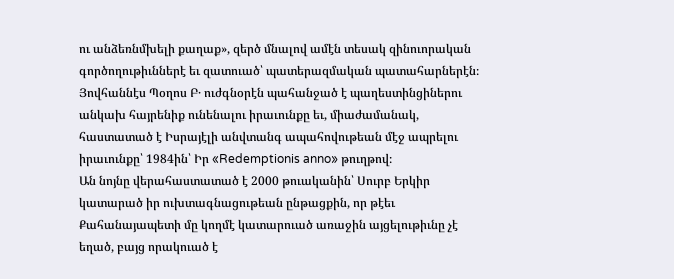ու անձեռնմխելի քաղաք», զերծ մնալով ամէն տեսակ զինուորական գործողութիւններէ եւ զատուած՝ պատերազմական պատահարներէն։
Յովհաննէս Պօղոս Բ․ ուժգնօրէն պահանջած է պաղեստինցիներու անկախ հայրենիք ունենալու իրաւունքը եւ, միաժամանակ, հաստատած է Իսրայէլի անվտանգ ապահովութեան մէջ ապրելու իրաւունքը՝ 1984ին՝ Իր «Redemptionis anno» թուղթով։
Ան նոյնը վերահաստատած է 2000 թուականին՝ Սուրբ Երկիր կատարած իր ուխտագնացութեան ընթացքին, որ թէեւ Քահանայապետի մը կողմէ կատարուած առաջին այցելութիւնը չէ եղած, բայց որակուած է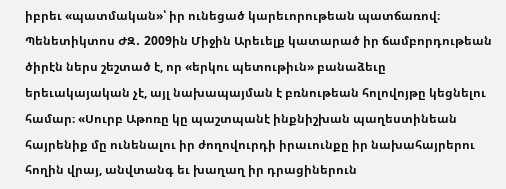իբրեւ «պատմական»՝ իր ունեցած կարեւորութեան պատճառով։
Պենետիկտոս ԺԶ․ 2009ին Միջին Արեւելք կատարած իր ճամբորդութեան ծիրէն ներս շեշտած է, որ «երկու պետութիւն» բանաձեւը երեւակայական չէ, այլ նախապայման է բռնութեան հոլովոյթը կեցնելու համար։ «Սուրբ Աթոռը կը պաշտպանէ ինքնիշխան պաղեստինեան հայրենիք մը ունենալու իր ժողովուրդի իրաւունքը իր նախահայրերու հողին վրայ, անվտանգ եւ խաղաղ իր դրացիներուն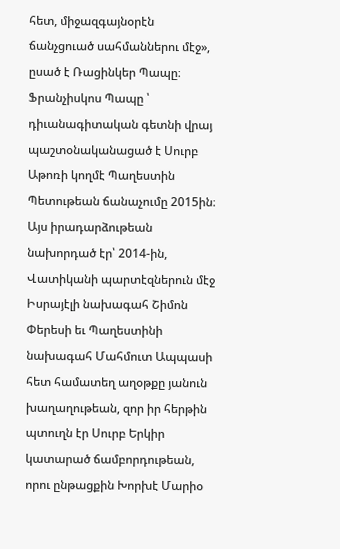հետ, միջազգայնօրէն ճանչցուած սահմաններու մէջ», ըսած է Ռացինկեր Պապը։
Ֆրանչիսկոս Պապը ՝ դիւանագիտական գետնի վրայ պաշտօնականացած է Սուրբ Աթոռի կողմէ Պաղեստին Պետութեան ճանաչումը 2015ին։
Այս իրադարձութեան նախորդած էր՝ 2014-ին, Վատիկանի պարտէզներուն մէջ Իսրայէլի նախագահ Շիմոն Փերեսի եւ Պաղեստինի նախագահ Մահմուտ Ապպասի հետ համատեղ աղօթքը յանուն խաղաղութեան, զոր իր հերթին պտուղն էր Սուրբ Երկիր կատարած ճամբորդութեան, որու ընթացքին Խորխէ Մարիօ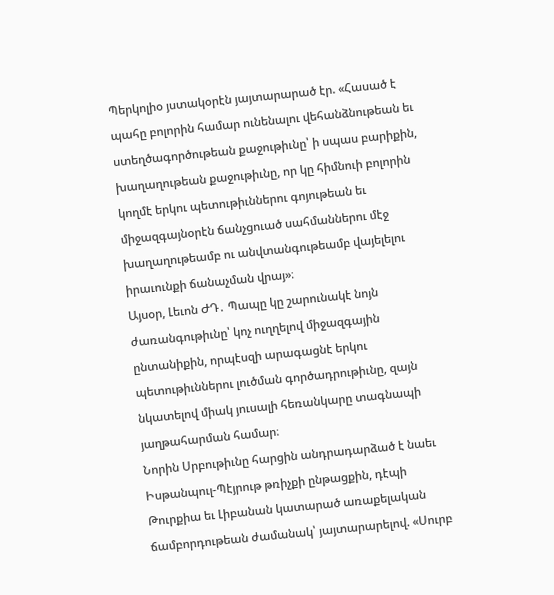Պերկոլիօ յստակօրէն յայտարարած էր. «Հասած է պահը բոլորին համար ունենալու վեհանձնութեան եւ ստեղծագործութեան քաջութիւնը՝ ի սպաս բարիքին, խաղաղութեան քաջութիւնը, որ կը հիմնուի բոլորին կողմէ երկու պետութիւններու գոյութեան եւ միջազգայնօրէն ճանչցուած սահմաններու մէջ խաղաղութեամբ ու անվտանգութեամբ վայելելու իրաւունքի ճանաչման վրայ»։
Այսօր, Լեւոն ԺԴ․ Պապը կը շարունակէ նոյն ժառանգութիւնը՝ կոչ ուղղելով միջազգային ընտանիքին, որպէսզի արագացնէ երկու պետութիւններու լուծման գործադրութիւնը, զայն նկատելով միակ յուսալի հեռանկարը տագնապի յաղթահարման համար։
Նորին Սրբութիւնը հարցին անդրադարձած է նաեւ Իսթանպուլ-Պէյրութ թռիչքի ընթացքին, դէպի Թուրքիա եւ Լիբանան կատարած առաքելական ճամբորդութեան ժամանակ՝ յայտարարելով. «Սուրբ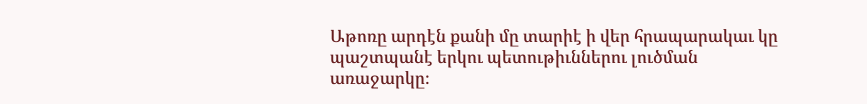Աթոռը արդէն քանի մը տարիէ ի վեր հրապարակաւ կը պաշտպանէ երկու պետութիւններու լուծման առաջարկը։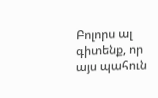Բոլորս ալ գիտենք, որ այս պահուն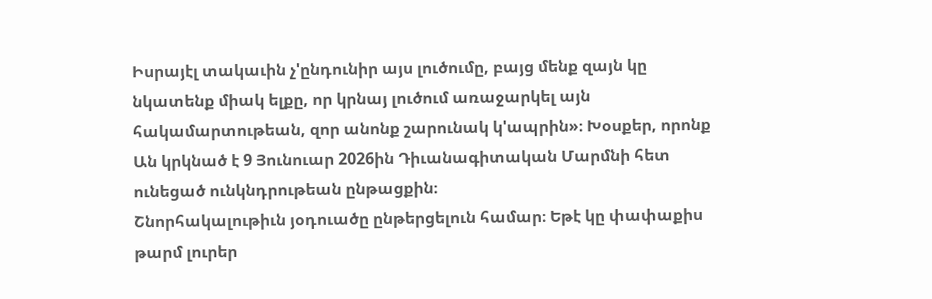Իսրայէլ տակաւին չ'ընդունիր այս լուծումը, բայց մենք զայն կը նկատենք միակ ելքը, որ կրնայ լուծում առաջարկել այն հակամարտութեան, զոր անոնք շարունակ կ'ապրին»։ Խօսքեր, որոնք Ան կրկնած է 9 Յունուար 2026ին Դիւանագիտական Մարմնի հետ ունեցած ունկնդրութեան ընթացքին։
Շնորհակալութիւն յօդուածը ընթերցելուն համար։ Եթէ կը փափաքիս թարմ լուրեր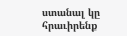ստանալ կը հրաւիրենք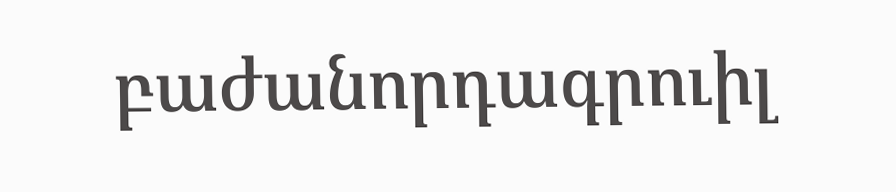բաժանորդագրուիլ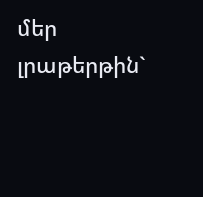մեր լրաթերթին`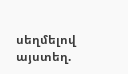սեղմելով այստեղ.